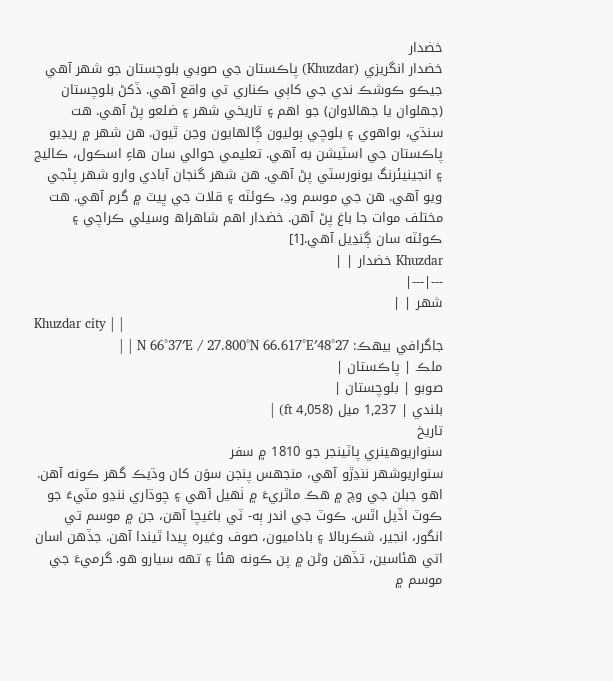خضدار
خضدار انگريزي (Khuzdar) پاڪستان جي صوبي بلوچستان جو شهر آهي جيڪو ڪوشڪ ندي جي کاٻي ڪناري تي واقع آهي. ڏکڻ بلوچستان (جھلوان يا جھالاوان) جو اهم ۽ تاريخي شهر ۽ ضلعو پڻ آهي. هت سنڌي، بواهوي ۽ بلوچي ٻوليون ڳالهايون وڃن ٿيون. هن شهر ۾ ريڊيو پاڪستان جي اسٽيشن به آهي. تعليمي حوالي سان هاءِ اسڪول، ڪاليج ۽ انجينيئرنگ يونورسٽي پڻ آهي. هن شهر گنجان آبادي وارو شهر پڻجي ويو آهي. هن جي موسم وڍ، ڪوئٽه ۽ قلات جي ڀيٽ ۾ گرم آهي. هت مختلف موات جا باغ پڻ آهن. خضدار اهم شاهراھ وسيلي ڪراچي ۽ ڪوئٽه سان ڳنڍيل آهي.[1]
Khuzdar خضدار | |
---|---|
شھر | |
Khuzdar city | |
جاگرافي بيهڪ: 27°48′N 66°37′E / 27.800°N 66.617°E | |
ملڪ | پاڪستان |
صوبو | بلوچستان |
بلندي | 1,237 ميل (4,058 ft) |
تاريخ
سنواريوھينري پاٽينجر جو 1810 ۾ سفر
سنواريوشهر ننڍڙو آهي، منجهس پنجن سوَن کان وڌيڪ گهر ڪونه آهن. اهو جبلن جي وچ ۾ هڪ ماٿريءَ ۾ ٺهيل آهي ۽ چوڌاري ننڍو مٽيءَ جو ڪوٽ اڏيل اٿس. ڪوٽ جي اندر ٻه- ٽي باغيچا آهن، جن ۾ موسم تي انگور، انجير، شڪربالا ۽ باداميون، صوف وغيره پيدا ٿيندا آهن. جڏهن اسان اتي هئاسين، تڏهن وڻن ۾ پن ڪونه هئا ۽ تهه سيارو هو. گرميءَ جي موسم ۾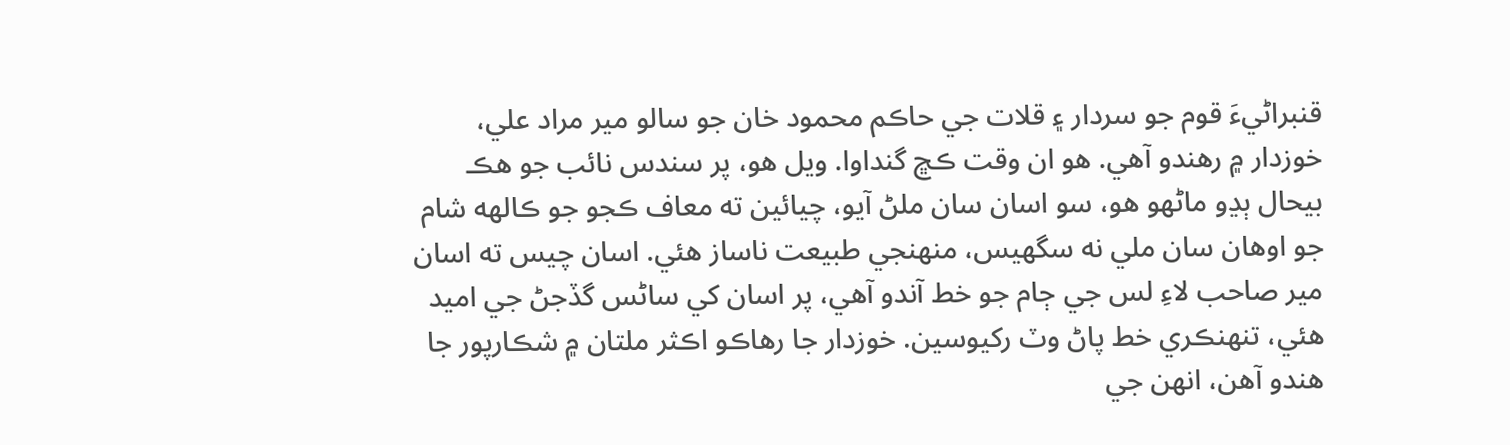قنبراڻيءَ قوم جو سردار ۽ قلات جي حاڪم محمود خان جو سالو مير مراد علي، خوزدار ۾ رهندو آهي. هو ان وقت ڪڇ گنداوا. ويل هو، پر سندس نائب جو هڪ بيحال ٻڍو ماڻهو هو، سو اسان سان ملڻ آيو، چيائين ته معاف ڪجو جو ڪالهه شام جو اوهان سان ملي نه سگهيس، منهنجي طبيعت ناساز هئي. اسان چيس ته اسان مير صاحب لاءِ لس جي ڄام جو خط آندو آهي، پر اسان کي ساڻس گڏجڻ جي اميد هئي، تنهنڪري خط پاڻ وٽ رکيوسين. خوزدار جا رهاڪو اڪثر ملتان ۾ شڪارپور جا هندو آهن، انهن جي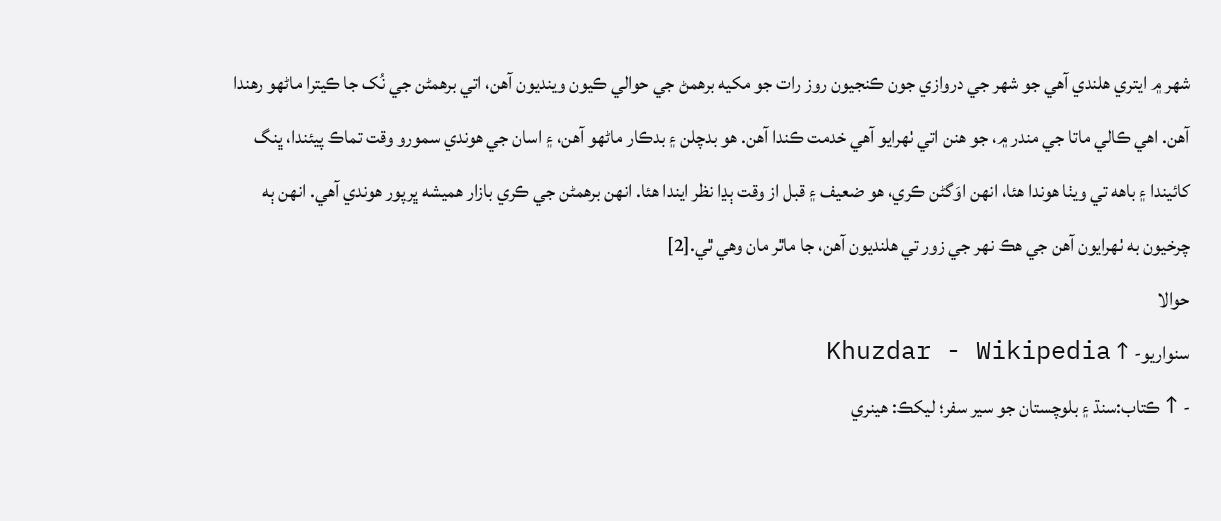شهر ۾ ايتري هلندي آهي جو شهر جي دروازي جون ڪنجيون روز رات جو مکيه برهمڻ جي حوالي ڪيون وينديون آهن، اتي برهمڻن جي نُک جا ڪيترا ماڻهو رهندا آهن. اهي ڪالي ماتا جي مندر ۾، جو هنن اتي ٺهرايو آهي خدمت ڪندا آهن. هو بدچلن ۽ بدڪار ماڻهو آهن، ۽ اسان جي هوندي سمورو وقت تماڪ پيئندا، ڀنگ کائيندا ۽ باهه تي ويٺا هوندا هئا، انهن اوَگڻن ڪري، هو ضعيف ۽ قبل از وقت ٻڍا نظر ايندا هئا. انهن برهمڻن جي ڪري بازار هميشه ڀرپور هوندي آهي. انهن ٻه چرخيون به ٺهرايون آهن جي هڪ نهر جي زور تي هلنديون آهن، جا ماٿر مان وهي ٿي.[2]
حوالا
سنواريو- ↑ Khuzdar - Wikipedia
- ↑ ڪتاب:سنڌ ۽ بلوچستان جو سير سفر؛ ليکڪ: ھينري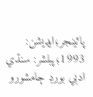پاٽينجر؛ايڊيشن: 1993؛پبلشر: سنڌي ادبي بورڊ ڄامشورو